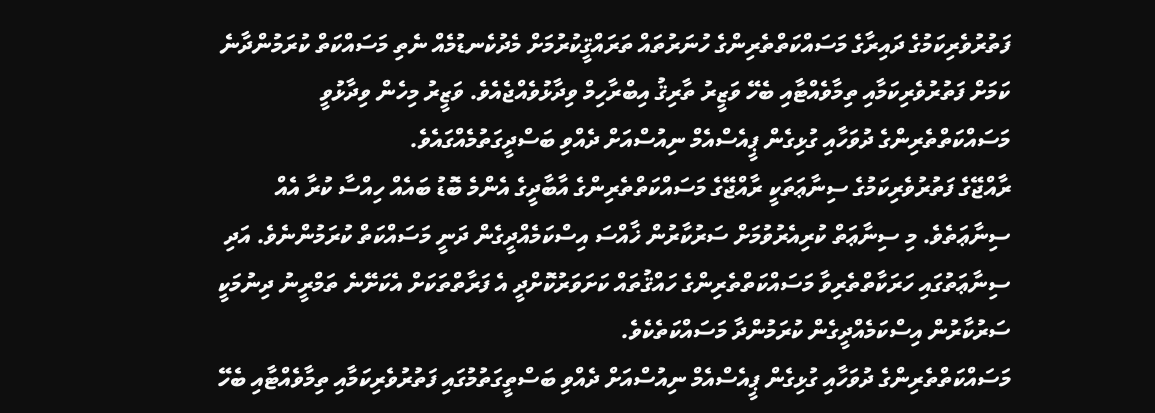ފަތުރުވެރިކަމުގެ ދައިރާގެ މަސައްކަތްތެރިންގެ ހުނަރުތައް ތަރައްޤީކުރުމަށް މެދުކެނޑުމެއް ނެތި މަސައްކަތް ކުރަމުންދާނެ ކަމަށް ފަތުރުވެރިކަމާއި ތިމާވެއްޓާއި ބެހޭ ވަޒީރު ތާރިޤު އިބްރާހިމް ވިދާޅުވެއްޖެއެވެ. ވަޒީރު މިހެން ވިދާޅުވީ މަސައްކަތްތެރިންގެ ދުވަހާއި ގުޅިގެން ޕީއެސްއެމް ނިއުސްއަށް ދެއްވި ބަސްދީގަތުމެއްގައެވެ.
ރާއްޖޭގެ ފަތުރުވެރިކަމުގެ ސިނާޢަތަކީ ރާއްޖޭގެ މަސައްކަތްތެރިންގެ އާބާދީގެ އެންމެ ބޮޑު ބައެއް ހިއްސާ ކުރާ އެއް ސިނާޢަތެވެ. މި ސިނާޢަތް ކުރިއެރުވުމަށް ސަރުކާރުން ޚާއްސަ އިސްކަމެއްދީގެން ދަނީ މަސައްކަތް ކުރަމުންނެވެ. އަދި ސިނާޢަތުގައި ހަރަކާތްތެރިވާ މަސައްކަތްތެރިންގެ ހައްޤުތައް ކަށަވަރުކޮށްދީ އެ ފަރާތްތަކަށް އެކަށޭނެ ތަމްރީނު ދިނުމަކީ ސަރުކާރުން އިސްކަމެއްދީގެން ކުރަމުންދާ މަސައްކަތެކެވެ.
މަސައްކަތްތެރިންގެ ދުވަހާއި ގުޅިގެން ޕީއެސްއެމް ނިއުސްއަށް ދެއްވި ބަސްތީގަތުމުގައި ފަތުރުވެރިކަމާއި ތިމާވެއްޓާއި ބެހޭ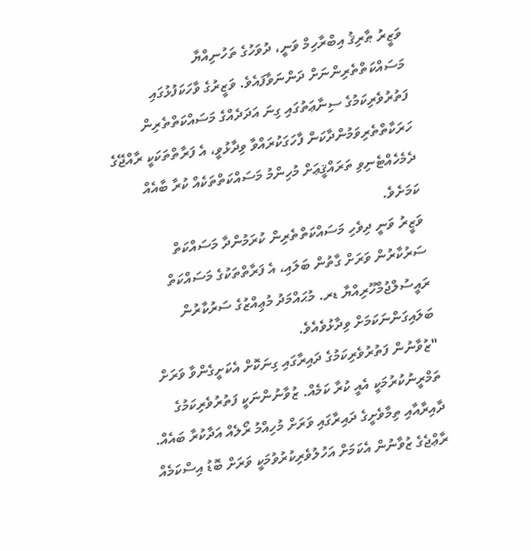ވަޒީރު ޠާރިޤު އިބްރާހިމް ވަނީ، ދުވަހުގެ ތަހުނިއްޔާ މަސައްކަތްތެރިންނަށް ދަންނަވާފައެވެ. ވަޒީރުގެ ވާހަކަފުޅުގައި ފަތުރުވެރިކަމުގެ ސިނާޢަތުގައި ގިނަ އަދަދެއްގެ މަސައްކަތްތެރިން ހަރަކާތްތެރިވަމުންދާކަން ފާހަގަކުރައްވާ ވިދާޅުވީ، އެ ފަރާތްތަކަކީ ރާއްޖޭގެ ދެމެހެއްޓެނިވި ތަރައްޤީޢަށް މުހިންމު މަސައްކަތްތަކެއް ކުރާ ބާއެއް ކަމަށެވެ.
ވަޒީރު ވަނީ ދިވެހި މަސައްކަތްތެރިން ކުރަމުންދާ މަސައްކަތް ސަރުކާރުން ވަރަށް ގާތުން ބަލައި، އެ ފަރާތްތަކުގެ މަސައްކަތް ރައީސުލްޖުމްހޫރިއްޔާ ޑރ. މުޙައްމަދު މުޢިއްޒުގެ ސަރުކާރުން ބަލައިގަންނަކަމަށް ވިދާޅުވެއެވެ.
"ޒުވާނުން ފަތުރުވެރިކަމުގެ ދައިރާގައި ގިނަކޮށް އެކަށީގެންވާ ވަރަށް ތަމްރީނުކުރުމަކީ އެއީ ކުރާ ކަމެއް. ޒުވާނުންނަކީ ފަތުރުވެރިކަމުގެ ދާއިރާއާއި ތިމާވެށީގެ ދައިރާގައި ވަރަށް މުހިއްމު ރޯލެއް އަދާކުރާ ބައެއް. ރާޢްޖެގެ ޒުވާނުން އެކަމަށް އަހުލުވެރިކުރުވުމަކީ ވަރަށް ބޮޑު އިސްކަމެއް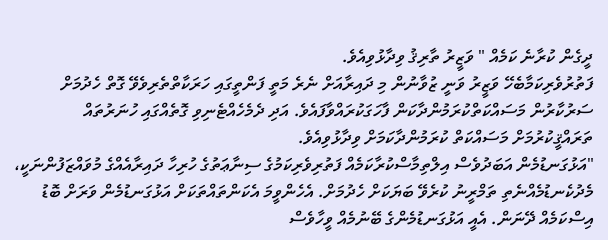ދީގެން ކުރާނެ ކަމެއް " ވަޒީރު ތާރިޤު ވިދާޅުވިއެވެ.
ފަތުރުވެރިކަމާބެހޭ ވަޒީރު ވަނީ ޒުވާނުން މި ދައިރާއަށް ނެރެ މަތީ ފަންތީގައި ހަރަކާތްތެރިވެވޭ ގޮތް ހެދުމަށް ސަރުކާރުން މަސައްކަތްކުރަމުންދާކަން ފާހަގަކުރައްވާފައެވެ. އަދި ދެމެހެއްޓެނިވި ގޮތެއްގައި ހުނަރުތައް ތަރައްޤީކުރުމަށް މަސައްކަތް ކުރަމުންދާކަމަށް ވިދާޅުވިއެވެ.
"އަޅުގަނޑުމެން އަބަދުވެސް އިލްތިމާސްކުރާކަމެއް ފަތުރިވެރިކަމުގެ ސިނާޢަތުގެ ހުރިހާ ދައިރާއެއްގެ މުވައްޒަފުންނަކީ، މެދުކެނޑުމެއްނެތި ތަމްރީނު ކުރެވޭ ބަޔަކަށް ހެދުމަށް. އެހެންވީމަ އެކަންތައްތަކަށް އަޅުގަނޑުމެން ވަރަށް ބޮޑު އިސްކަމެއް ދޭނަން. އެއީ އަޅުގަނޑުމެންގެ ބޭނުމެއް ވީހާވެސް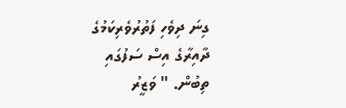ގިނަ ދިވެހި ފަތުރުވެރިކަމުގެ ދާއިރާގެ އިސް ސަފުގައި ތިބުން. " ވަޒީރު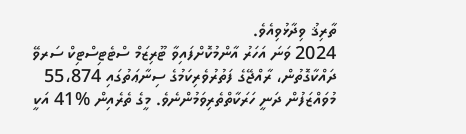ތާރިޤު ވިދާޅުވިއެވެ.
2024 ވަނަ އަހަރު އާންމުކޮށްފައިވާ ޓޫރިޒަމް ސްޓެޓިސްޓިކް ސަރވޭ ދައްކާގޮތުން، ރާއްޖޭގެ ފަތުރުވެރިކަމުގެ ސިނާޢަތުގައި 55،874 މުވައްޒަފުން ދަނީ ހަރަކާތްތެރިވަމުންނެވެ. މީގެ ތެރެއިން %41 އަކީ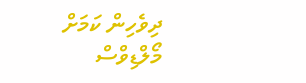ދިވެހިން ކަމަށް މޯލްޑިވްސް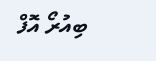ބިއުރޯ އޮފް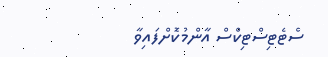ސްޓެޓިސްޓިކްސް އާންމުކޮށްފައިވާ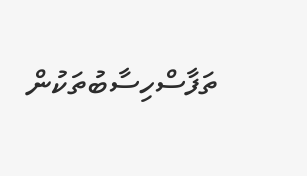ތަފާސްހިސާބުތަކުން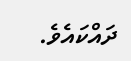ދައްކައެވެ.